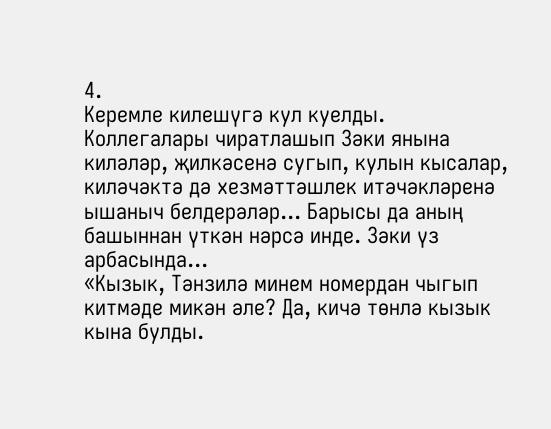4.
Керемле килешүгә кул куелды. Коллегалары чиратлашып Зәки янына киләләр, җилкәсенә сугып, кулын кысалар, киләчәктә дә хезмәттәшлек итәчәкләренә ышаныч белдерәләр... Барысы да аның башыннан үткән нәрсә инде. Зәки үз арбасында...
«Кызык, Тәнзилә минем номердан чыгып китмәде микән әле? Да, кичә төнлә кызык кына булды.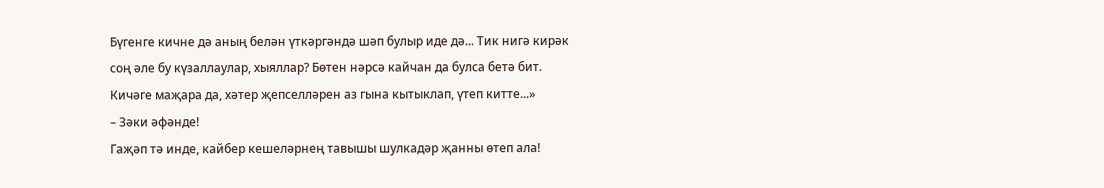Бүгенге кичне дә аның белән үткәргәндә шәп булыр иде дә... Тик нигә кирәк соң әле бу күзаллаулар, хыяллар? Бөтен нәрсә кайчан да булса бетә бит. Кичәге маҗара да, хәтер җепселләрен аз гына кытыклап, үтеп китте...»
– Зәки әфәнде!
Гаҗәп тә инде, кайбер кешеләрнең тавышы шулкадәр җанны өтеп ала!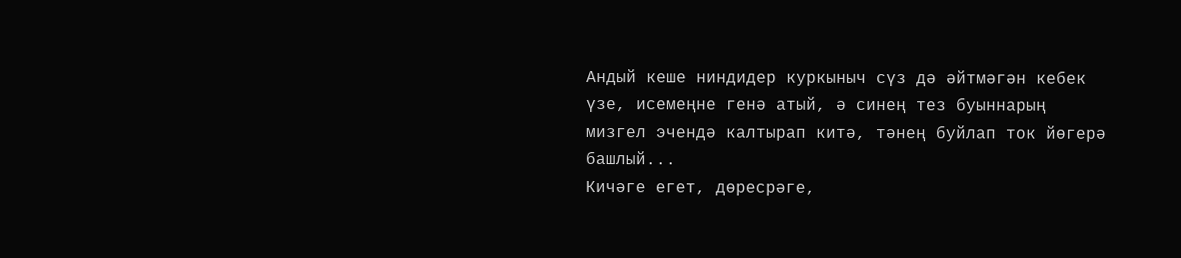Андый кеше ниндидер куркыныч сүз дә әйтмәгән кебек үзе, исемеңне генә атый, ә синең тез буыннарың мизгел эчендә калтырап китә, тәнең буйлап ток йөгерә башлый...
Кичәге егет, дөресрәге,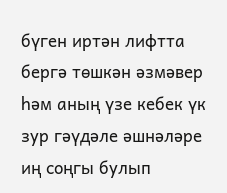бүген иртән лифтта бергә төшкән әзмәвер һәм аның үзе кебек үк зур гәүдәле әшнәләре иң соңгы булып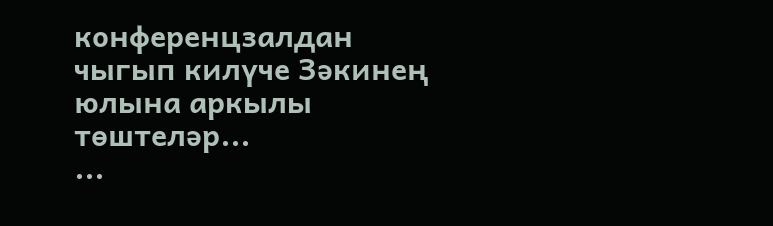конференцзалдан чыгып килүче Зәкинең юлына аркылы төштеләр...
...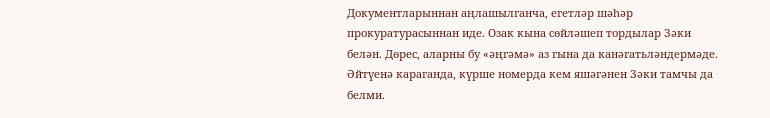Документларыннан аңлашылганча, егетләр шәһәр прокуратурасыннан иде. Озак кына сөйләшеп тордылар Зәки белән. Дөрес, аларны бу «әңгәмә» аз гына да канәгатьләндермәде.
Әйтүенә караганда, күрше номерда кем яшәгәнен Зәки тамчы да белми.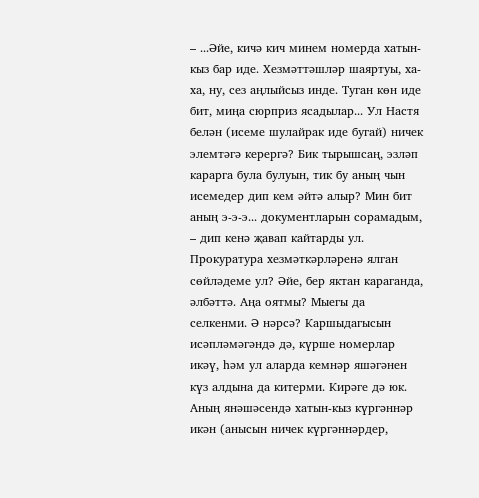– ...Әйе, кичә кич минем номерда хатын-кыз бар иде. Хезмәттәшләр шаяртуы, ха-ха, ну, сез аңлыйсыз инде. Туган көн иде бит, миңа сюрприз ясадылар... Ул Настя белән (исеме шулайрак иде бугай) ничек элемтәгә керергә? Бик тырышсаң, эзләп карарга була булуын, тик бу аның чын исемедер дип кем әйтә алыр? Мин бит аның э-э-э... документларын сорамадым, – дип кенә җавап кайтарды ул.
Прокуратура хезмәткәрләренә ялган сөйләдеме ул? Әйе, бер яктан караганда, әлбәттә. Аңа оятмы? Мыегы да селкенми. Ә нәрсә? Каршыдагысын исәпләмәгәндә дә, күрше номерлар икәү, һәм ул аларда кемнәр яшәгәнен күз алдына да китерми. Кирәге дә юк. Аның янәшәсендә хатын-кыз күргәннәр икән (анысын ничек күргәннәрдер,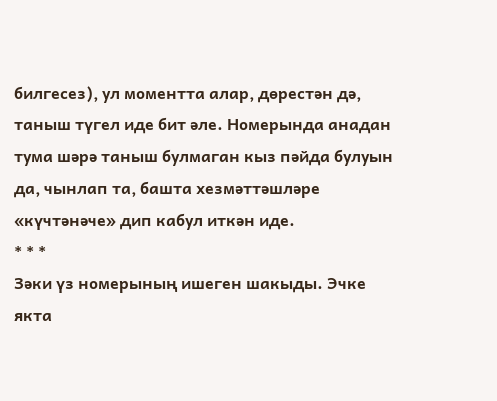билгесез), ул моментта алар, дөрестән дә, таныш түгел иде бит әле. Номерында анадан тума шәрә таныш булмаган кыз пәйда булуын да, чынлап та, башта хезмәттәшләре «күчтәнәче» дип кабул иткән иде.
* * *
Зәки үз номерының ишеген шакыды. Эчке якта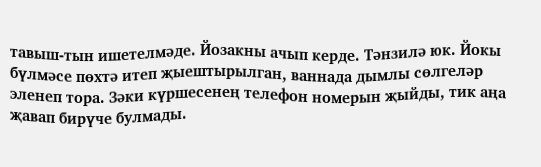тавыш-тын ишетелмәде. Йозакны ачып керде. Тәнзилә юк. Йокы бүлмәсе пөхтә итеп җыештырылган, ваннада дымлы сөлгеләр эленеп тора. Зәки күршесенең телефон номерын җыйды, тик аңа җавап бирүче булмады.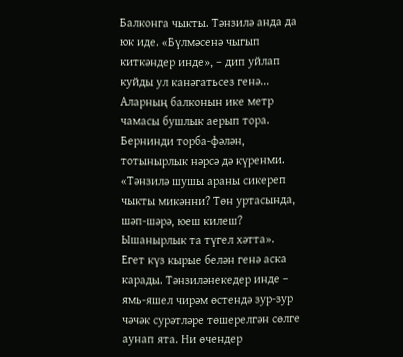Балконга чыкты. Тәнзилә анда да юк иде. «Бүлмәсенә чыгып киткәндер инде», – дип уйлап куйды ул канәгатьсез генә...
Аларның балконын ике метр чамасы бушлык аерып тора. Бернинди торба-фәлән, тотынырлык нәрсә дә күренми. «Тәнзилә шушы араны сикереп чыкты микәнни? Төн уртасында, шәп-шәрә, юеш килеш? Ышанырлык та түгел хәтта».
Егет күз кырые белән генә аска карады. Тәнзиләнекедер инде – ямь-яшел чирәм өстендә зур-зур чәчәк сурәтләре төшерелгән сөлге аунап ята. Ни өчендер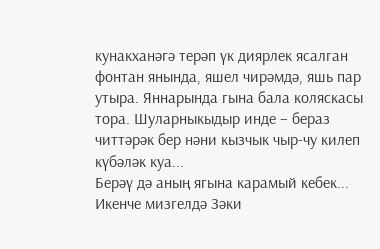кунакханәгә терәп үк диярлек ясалган фонтан янында, яшел чирәмдә, яшь пар утыра. Яннарында гына бала коляскасы тора. Шуларныкыдыр инде – бераз читтәрәк бер нәни кызчык чыр-чу килеп күбәләк куа...
Берәү дә аның ягына карамый кебек... Икенче мизгелдә Зәки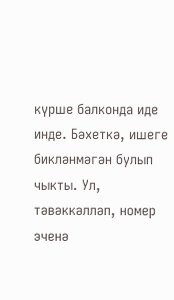күрше балконда иде инде. Бәхеткә, ишеге бикләнмәгән булып чыкты. Ул, тәвәккәлләп, номер эченә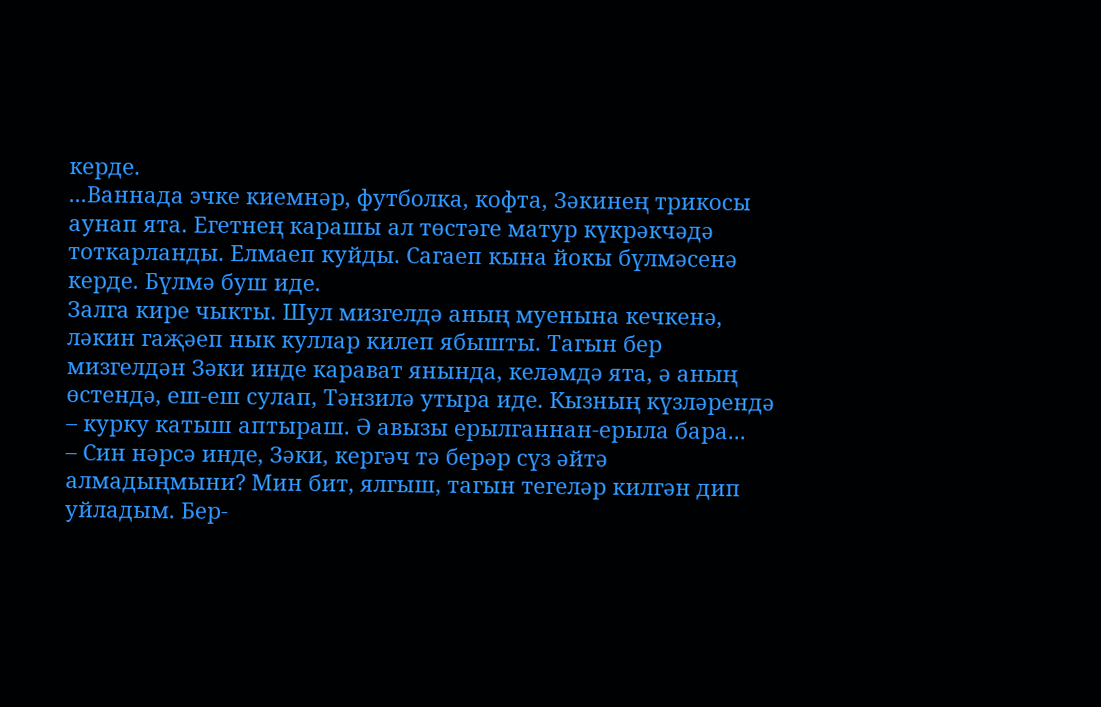керде.
...Ваннада эчке киемнәр, футболка, кофта, Зәкинең трикосы аунап ята. Егетнең карашы ал төстәге матур күкрәкчәдә тоткарланды. Елмаеп куйды. Сагаеп кына йокы бүлмәсенә керде. Бүлмә буш иде.
Залга кире чыкты. Шул мизгелдә аның муенына кечкенә, ләкин гаҗәеп нык куллар килеп ябышты. Тагын бер мизгелдән Зәки инде карават янында, келәмдә ята, ә аның өстендә, еш-еш сулап, Тәнзилә утыра иде. Кызның күзләрендә – курку катыш аптыраш. Ә авызы ерылганнан-ерыла бара...
– Син нәрсә инде, Зәки, кергәч тә берәр сүз әйтә алмадыңмыни? Мин бит, ялгыш, тагын тегеләр килгән дип уйладым. Бер-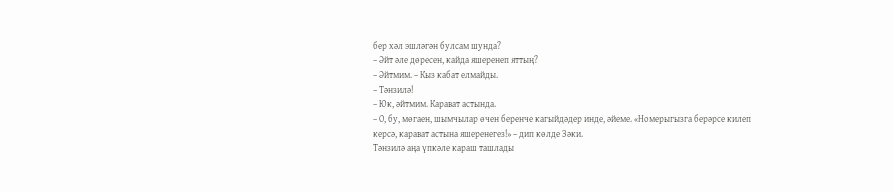бер хәл эшләгән булсам шунда?
– Әйт әле дөресен, кайда яшеренеп яттың?
– Әйтмим. – Кыз кабат елмайды.
– Тәнзилә!
– Юк, әйтмим. Карават астында.
– О, бу, мөгаен, шымчылар өчен беренче кагыйдәдер инде, әйеме. «Номерыгызга берәрсе килеп керсә, карават астына яшеренегез!» – дип көлде Зәки.
Тәнзилә аңа үпкәле караш ташлады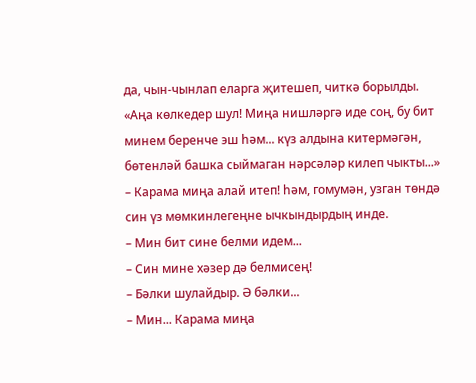да, чын-чынлап еларга җитешеп, читкә борылды.
«Аңа көлкедер шул! Миңа нишләргә иде соң, бу бит минем беренче эш һәм... күз алдына китермәгән, бөтенләй башка сыймаган нәрсәләр килеп чыкты...»
– Карама миңа алай итеп! һәм, гомумән, узган төндә син үз мөмкинлегеңне ычкындырдың инде.
– Мин бит сине белми идем...
– Син мине хәзер дә белмисең!
– Бәлки шулайдыр. Ә бәлки...
– Мин... Карама миңа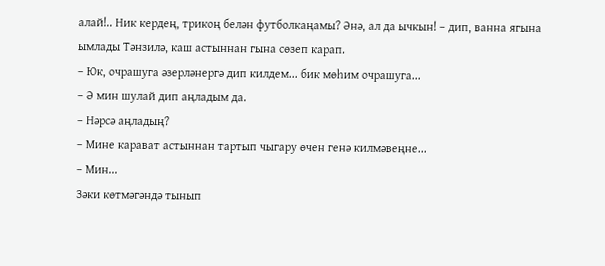алай!.. Ник кердең, трикоң белән футболкаңамы? Әнә, ал да ычкын! – дип, ванна ягына ымлады Тәнзилә, каш астыннан гына сөзеп карап.
– Юк, очрашуга әзерләнергә дип килдем... бик мөһим очрашуга...
– Ә мин шулай дип аңладым да.
– Нәрсә аңладың?
– Мине карават астыннан тартып чыгару өчен генә килмәвеңне...
– Мин...
Зәки көтмәгәндә тынып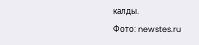калды.
Фото: newstes.ru